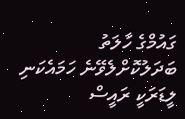ގައުމްގެ ހާލަތު ބަދަލުކޮށްލެވޭނެ ހަމައެކަނި ލީޑަރަކީ ރައީސް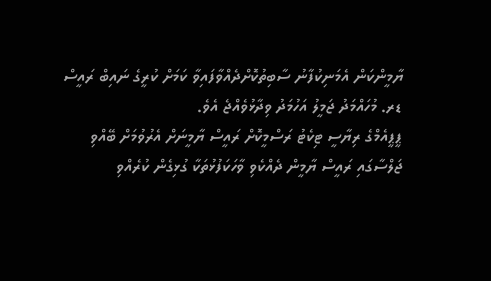ޔާމީންކަން އެމަނިކުފާނު ސާބިތުކޮށްދެއްވާފައިވާ ކަމަށް ކުރީގެ ނައިބް ރައީސް ޑރ. މުހައްމަދު ޖަމީލު އަހުމަދު ވިދާޅުވެއްޖެ އެވެ.
ޕީޕީއެމްގެ ރިޔާސީ ޓިކެޓު ރަސްމީކޮށް ރައީސް ޔާމީނަށް އެރުވުމަށް ބޭއްވި ޖަލްސާގައި ރައީސް ޔާމީން ދެއްކެވި ވާހަކަފުޅުތަކާ ގުޅިގެން ކުރެއްވި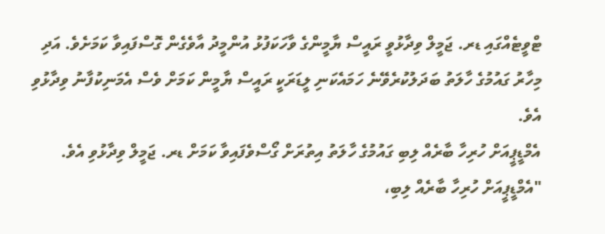ޓްވީޓެއްގައި ޑރ. ޖަމީލް ވިދާޅުވީ ރައީސް ޔާމީންގެ ވާހަކަފުޅު އުންމީދު އާވެގެން ގޮސްފައިވާ ކަމަށެވެ. އަދި މިހާރު ގައުމުގެ ހާލަތު ބަދަލުކުރެވޭނެ ހަމައެކަނި ލީޑަރަކީ ރައީސް ޔާމީން ކަމަށް ވެސް އެމަނިކުފާނު ވިދާޅުވި އެވެ.
އެމްޑީޕީއަށް ހުރިހާ ބާރެއް ލިބި ގައުމުގެ ހާލަތު އިތުރަށް ގޯސްވެފައިވާ ކަމަށް ޑރ. ޖަމީލް ވިދާޅުވި އެވެ.
"އެމްޑީޕީއަށް ހުރިހާ ބާރެއް ލިބި،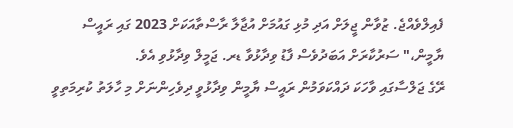ފެއިލްވެއްޖެ. ޒުވާން ޖީލަށް އަދި މުޅި ގައުމަށް އުޖާލާ ރާސްތާއަކަށް 2023 ގައި ރައީސް ޔާމީން،" ސަރުކާރަށް އަބަދުވެސް ފާޑު ވިދާޅުވާ ޑރ. ޖަމީލް ވިދާޅުވި އެވެ.
ރޭގެ ޖަލްސާގައި ވާހަކަ ދައްކަވަމުން ރައީސް ޔާމީން ވިދާޅުވީ ދިވެހިންނަށް މި ހާލަތު ކުރިމަތިވީ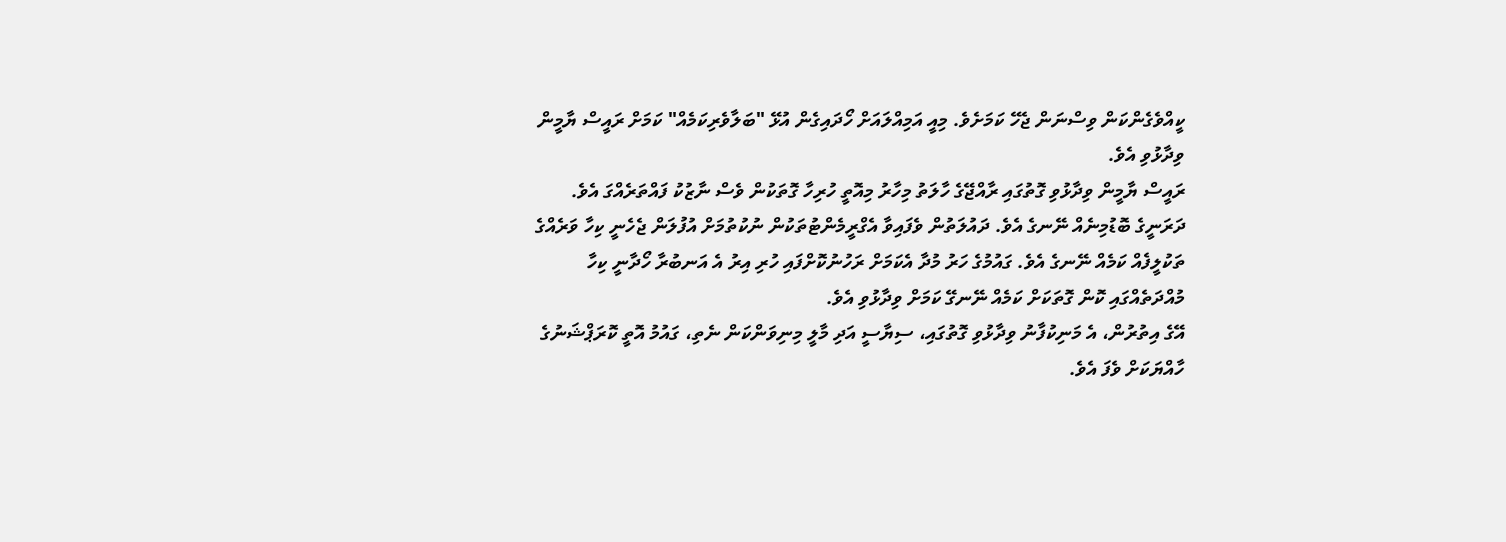ކީއްވެގެންކަން ވިސްނަން ޖެހޭ ކަމަށެވެ. މިއީ އަމިއްލައަށް ހޯދައިގެން އުޅޭ "ބަލާވެރިކަމެއް" ކަމަށް ރައީސް ޔާމީން ވިދާޅުވި އެވެ.
ރައީސް ޔާމީން ވިދާޅުވި ގޮތުގައި ރާއްޖޭގެ ހާލަތު މިހާރު މިއޮތީ ހުރިހާ ގޮތަކުން ވެސް ނާޒުކު ފައްތަރެއްގަ އެވެ.
ދަރަނީގެ ބޮޑުމިނެއް ނޭނގެ އެވެ. ދައުލަތުން ވެފައިވާ އެގްރީމެންޓުތަކުން ނުކުތުމަށް އުފުލަން ޖެހެނީ ކިހާ ވަރެއްގެ ތަކުލީފެއް ކަމެއް ނޭނގެ އެވެ. ގައުމުގެ ހަރު މުދާ އެކަމަށް ރަހުނުކޮށްފައި ހުރި އިރު އެ އަނބުރާ ހޯދާނީ ކިހާ މުއްދަތެއްގައި ކޮން ގޮތަކަށް ކަމެއް ނޭނގޭ ކަމަށް ވިދާޅުވި އެވެ.
އޭގެ އިތުރުން، އެ މަނިކުފާނު ވިދާޅުވި ގޮތުގައި، ސިޔާސީ އަދި މާލީ މިނިވަންކަން ނެތި، ގައުމު އޮތީ ކޮރަޕްޝަނުގެ ހާއްޔަކަށް ވެފަ އެވެ.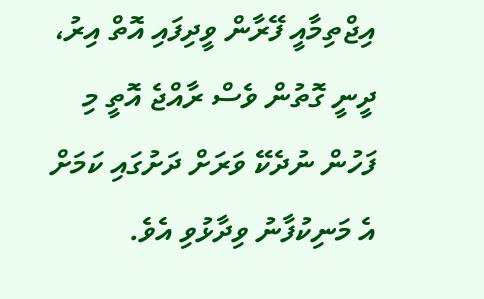އިޖްތިމާއީ ފޭރާން ވީދިފައި އޮތް އިރު، ދީނީ ގޮތުން ވެސް ރާއްޖެ އޮތީ މި ފަހުން ނުދެކޭ ވަރަށް ދަށުގައި ކަމަށް އެ މަނިކުފާނު ވިދާޅުވި އެވެ.